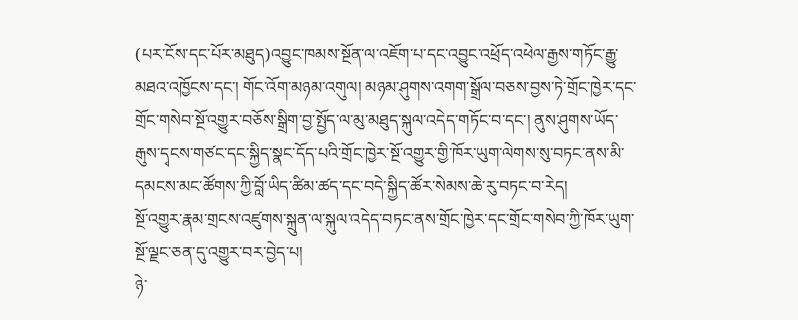(པར་ངོས་དང་པོར་མཐུད)འབྱུང་ཁམས་སྔོན་ལ་འཇོག་པ་དང་འབྱུང་འཕྲོད་འཕེལ་རྒྱས་གཏོང་རྒྱུ་མཐའ་འཁྱོངས་དང་། གོང་འོག་མཉམ་འགུལ། མཉམ་ཤུགས་འགག་སྒྲོལ་བཅས་བྱས་ཏེ་གྲོང་ཁྱེར་དང་གྲོང་གསེབ་སྔོ་འགྱུར་བཅོས་སྒྲིག་བྱ་སྤྱོད་ལ་མུ་མཐུད་སྐུལ་འདེད་གཏོང་བ་དང་། ནུས་ཤུགས་ཡོད་རྒུས་དྭངས་གཙང་དང་སྐྱིད་སྣང་དོད་པའི་གྲོང་ཁྱེར་སྔོ་འགྱུར་གྱི་ཁོར་ཡུག་ལེགས་སུ་བཏང་ནས་མི་དམངས་མང་ཚོགས་ཀྱི་བློ་ཡིད་ཚིམ་ཚད་དང་བདེ་སྐྱིད་ཚོར་སེམས་ཆེ་རུ་བཏང་བ་རེད།
སྔོ་འགྱུར་རྣམ་གྲངས་འཛུགས་སྐྲུན་ལ་སྐུལ་འདེད་བཏང་ནས་གྲོང་ཁྱེར་དང་གྲོང་གསེབ་ཀྱི་ཁོར་ཡུག་སྔོ་ལྗང་ཅན་དུ་འགྱུར་བར་བྱེད་པ།
ཉེ་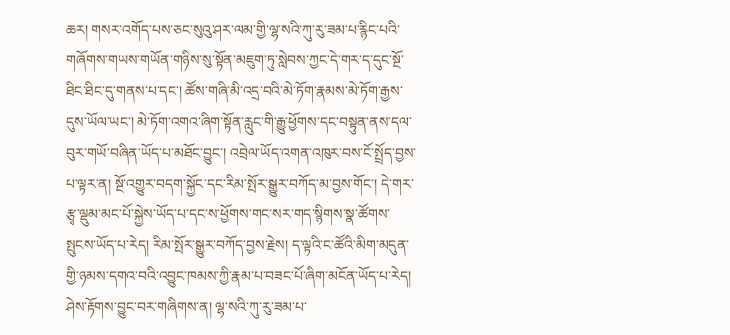ཆར། གསར་འགོད་པས་ཅང་སུའུ་ཤར་ལམ་གྱི་ལྷ་སའི་ཀུ་རུ་ཟམ་པ་རྙིང་པའི་གཞོགས་གཡས་གཡོན་གཉིས་སུ་སྟོན་མཇུག་ཏུ་སླེབས་ཀྱང་དེ་གར་ད་དུང་སྔོ་ཐིང་ཐིང་དུ་གནས་པ་དང་། ཚོས་གཞི་མི་འདྲ་བའི་མེ་ཏོག་རྣམས་མེ་ཏོག་རྒྱས་དུས་ཡོལ་ཡང་། མེ་ཏོག་འགའ་ཞིག་སྟོན་རླུང་གི་རྒྱུ་ཕྱོགས་དང་བསྟུན་ནས་དལ་བུར་གཡོ་བཞིན་ཡོད་པ་མཐོང་བྱུང་། འབྲེལ་ཡོད་འགན་འཁུར་བས་ངོ་སྤྲོད་བྱས་པ་ལྟར་ན། སྔོ་འགྱུར་བདག་སྐྱོང་དང་རིམ་སྤོར་སྒྱུར་བཀོད་མ་བྱས་གོང་། དེ་གར་རྩྭ་ལྡུམ་མང་པོ་སྐྱེས་ཡོད་པ་དང་ས་ཕྱོགས་གང་སར་གད་སྙིགས་སྣ་ཚོགས་སྤུངས་ཡོད་པ་རེད། རིམ་སྤོར་སྒྱུར་བཀོད་བྱས་རྗེས། ད་ལྟའི་ང་ཚོའི་མིག་མདུན་གྱི་ཉམས་དགའ་བའི་འབྱུང་ཁམས་ཀྱི་རྣམ་པ་བཟང་པོ་ཞིག་མངོན་ཡོད་པ་རེད། ཤེས་རྟོགས་བྱུང་བར་གཞིགས་ན། ལྷ་སའི་ཀུ་རུ་ཟམ་པ་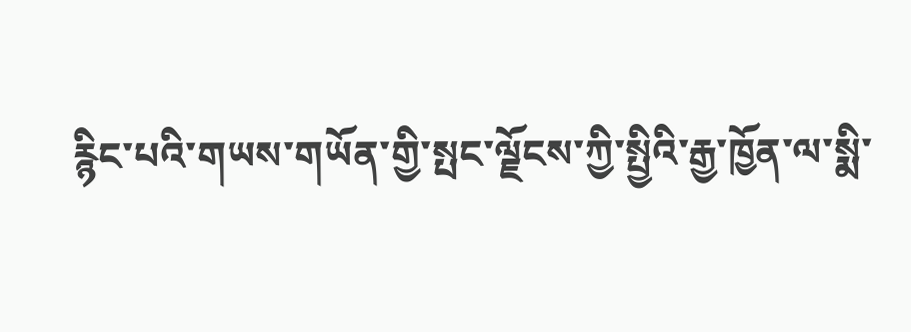རྙིང་པའི་གཡས་གཡོན་གྱི་སྤང་ལྗོངས་ཀྱི་སྤྱིའི་རྒྱ་ཁྱོན་ལ་སྨི་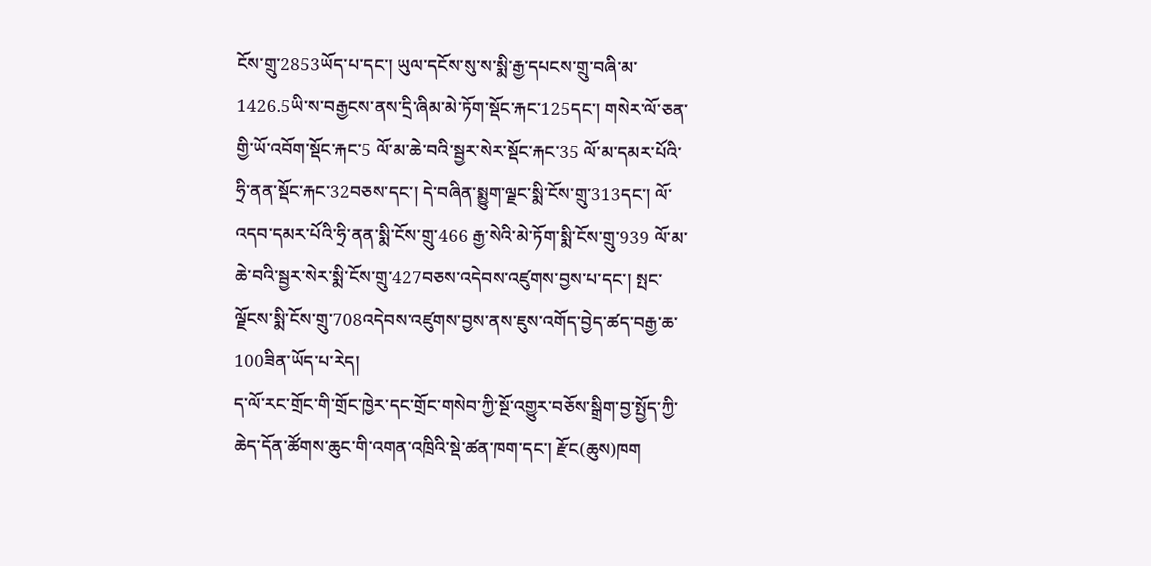ངོས་གྲུ་2853ཡོད་པ་དང་། ཡུལ་དངོས་སུ་ས་སྨི་རྒྱ་དཔངས་གྲུ་བཞི་མ་1426.5ཡི་ས་བརྒྱངས་ནས་དྲི་ཞིམ་མེ་ཏོག་སྡོང་རྐང་125དང་། གསེར་ལོ་ཅན་གྱི་ཡོ་འབོག་སྡོང་རྐང་5 ལོ་མ་ཆེ་བའི་སྦྱར་སེར་སྡོང་རྐང་35 ལོ་མ་དམར་པོའི་ཧྲི་ནན་སྡོང་རྐང་32བཅས་དང་། དེ་བཞིན་སྨྱུག་ལྗང་སྨི་ངོས་གྲུ་313དང་། ལོ་འདབ་དམར་པོའི་ཧྲི་ནན་སྨི་ངོས་གྲུ་466 རྒྱ་སེའི་མེ་ཏོག་སྨི་ངོས་གྲུ་939 ལོ་མ་ཆེ་བའི་སྦྱར་སེར་སྨི་ངོས་གྲུ་427བཅས་འདེབས་འཛུགས་བྱས་པ་དང་། སྤང་ལྗོངས་སྨི་ངོས་གྲུ་708འདེབས་འཛུགས་བྱས་ནས་ཇུས་འགོད་བྱེད་ཚད་བརྒྱ་ཆ་100ཟིན་ཡོད་པ་རེད།
ད་ལོ་རང་གྲོང་གི་གྲོང་ཁྱེར་དང་གྲོང་གསེབ་ཀྱི་སྔོ་འགྱུར་བཅོས་སྒྲིག་བྱ་སྤྱོད་ཀྱི་ཆེད་དོན་ཚོགས་ཆུང་གི་འགན་འཁྲིའི་སྡེ་ཚན་ཁག་དང་། རྫོང(ཆུས)ཁག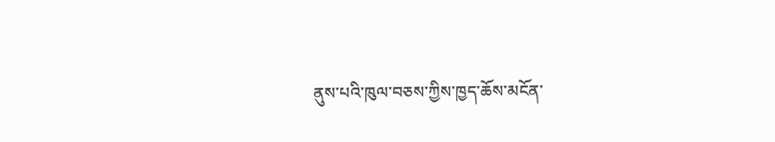ནུས་པའི་ཁུལ་བཅས་ཀྱིས་ཁྱད་ཆོས་མངོན་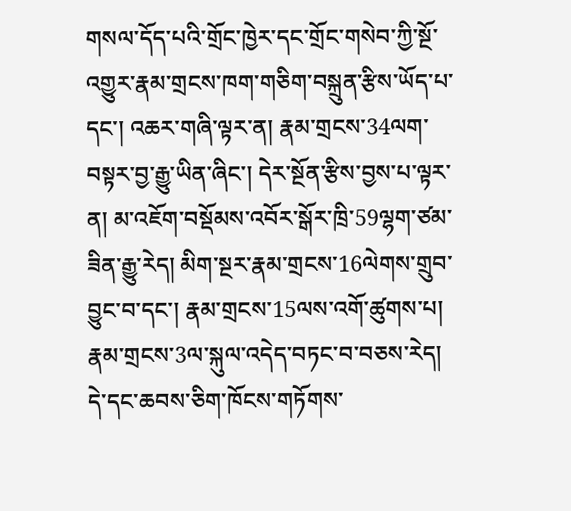གསལ་དོད་པའི་གྲོང་ཁྱེར་དང་གྲོང་གསེབ་ཀྱི་སྔོ་འགྱུར་རྣམ་གྲངས་ཁག་གཅིག་བསྐྲུན་རྩིས་ཡོད་པ་དང་། འཆར་གཞི་ལྟར་ན། རྣམ་གྲངས་34ལག་བསྟར་བྱ་རྒྱུ་ཡིན་ཞིང་། དེར་སྔོན་རྩིས་བྱས་པ་ལྟར་ན། མ་འཇོག་བསྡོམས་འབོར་སྒོར་ཁྲི་59ལྷག་ཙམ་ཟིན་རྒྱུ་རེད། མིག་སྔར་རྣམ་གྲངས་16ལེགས་གྲུབ་བྱུང་བ་དང་། རྣམ་གྲངས་15ལས་འགོ་ཚུགས་པ། རྣམ་གྲངས་3ལ་སྐུལ་འདེད་བཏང་བ་བཅས་རེད། དེ་དང་ཆབས་ཅིག་ཁོངས་གཏོགས་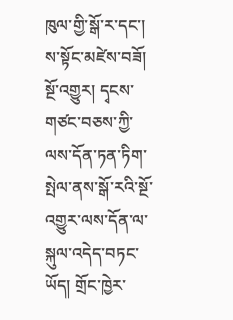ཁུལ་གྱི་སྒོ་ར་དང་། ས་སྟོང་མཛེས་བཟོ། སྔོ་འགྱུར། དྭངས་གཙང་བཅས་ཀྱི་ལས་དོན་ཏན་ཏིག་སྤེལ་ནས་སྒོ་རའི་སྔོ་འགྱུར་ལས་དོན་ལ་སྐུལ་འདེད་བཏང་ཡོད། གྲོང་ཁྱེར་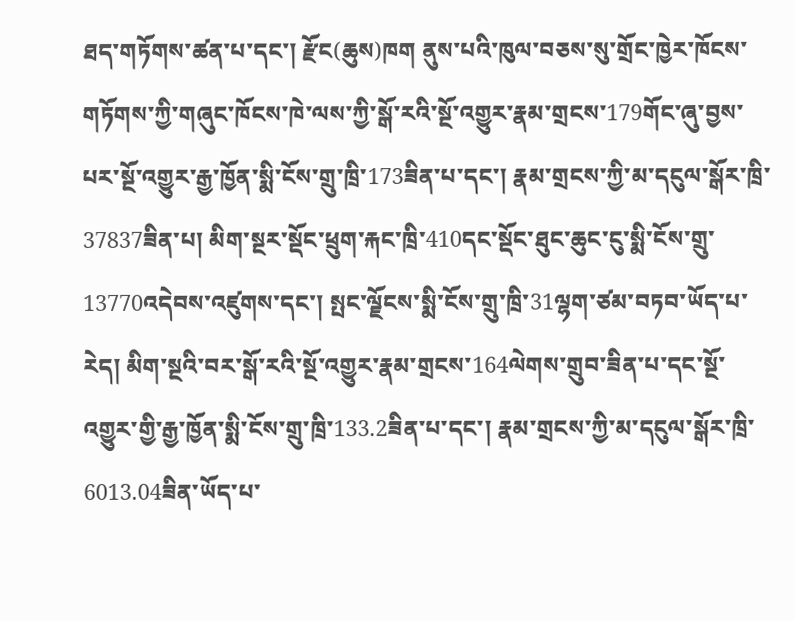ཐད་གཏོགས་ཚན་པ་དང་། རྫོང(ཆུས)ཁག ནུས་པའི་ཁུལ་བཅས་སུ་གྲོང་ཁྱེར་ཁོངས་གཏོགས་ཀྱི་གཞུང་ཁོངས་ཁེ་ལས་ཀྱི་སྒོ་རའི་སྔོ་འགྱུར་རྣམ་གྲངས་179གོང་ཞུ་བྱས་པར་སྔོ་འགྱུར་རྒྱ་ཁྱོན་སྨི་ངོས་གྲུ་ཁྲི་173ཟིན་པ་དང་། རྣམ་གྲངས་ཀྱི་མ་དངུལ་སྒོར་ཁྲི་37837ཟིན་པ། མིག་སྔར་སྡོང་ཕྲུག་རྐང་ཁྲི་410དང་སྡོང་ཐུང་ཆུང་ངུ་སྨི་ངོས་གྲུ་13770འདེབས་འཛུགས་དང་། སྤང་ལྗོངས་སྨི་ངོས་གྲུ་ཁྲི་31ལྷག་ཙམ་བཏབ་ཡོད་པ་རེད། མིག་སྔའི་བར་སྒོ་རའི་སྔོ་འགྱུར་རྣམ་གྲངས་164ལེགས་གྲུབ་ཟིན་པ་དང་སྔོ་འགྱུར་གྱི་རྒྱ་ཁྱོན་སྨི་ངོས་གྲུ་ཁྲི་133.2ཟིན་པ་དང་། རྣམ་གྲངས་ཀྱི་མ་དངུལ་སྒོར་ཁྲི་6013.04ཟིན་ཡོད་པ་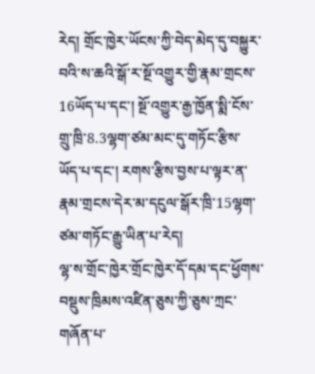རེད། གྲོང་ཁྱེར་ཡོངས་ཀྱི་བེད་མེད་དུ་བསྐྱུར་བའི་ས་ཆའི་སྒོ་ར་སྔོ་འགྱུར་གྱི་རྣམ་གྲངས་16ཡོད་པ་དང་། སྔོ་འགྱུར་རྒྱ་ཁྱོན་སྨི་ངོས་གྲུ་ཁྲི་8.3ལྷག་ཙམ་མང་དུ་གཏོང་རྩིས་ཡོད་པ་དང་། རགས་རྩིས་བྱས་པ་ལྟར་ན་རྣམ་གྲངས་དེར་མ་དངུལ་སྒོར་ཁྲི་15ལྷག་ཙམ་གཏོང་རྒྱུ་ཡིན་པ་རེད།
ལྷ་ས་གྲོང་ཁྱེར་གྲོང་ཁྱེར་དོ་དམ་དང་ཕྱོགས་བསྡུས་ཁྲིམས་འཛིན་ཅུས་ཀྱི་ཅུས་ཀྲང་གཞོན་པ་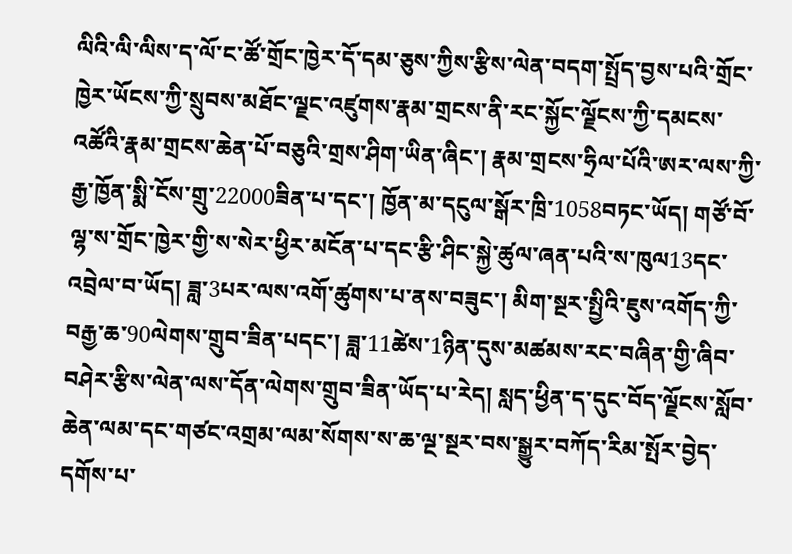ལིའི་ལི་ལིས་ད་ལོ་ང་ཚོ་གྲོང་ཁྱེར་དོ་དམ་ཅུས་ཀྱིས་རྩིས་ལེན་བདག་སྤྲོད་བྱས་པའི་གྲོང་ཁྱེར་ཡོངས་ཀྱི་སྲུབས་མཐོང་ལྗང་འཛུགས་རྣམ་གྲངས་ནི་རང་སྐྱོང་ལྗོངས་ཀྱི་དམངས་འཚོའི་རྣམ་གྲངས་ཆེན་པོ་བཅུའི་གྲས་ཤིག་ཡིན་ཞིང་། རྣམ་གྲངས་ཧྲིལ་པོའི་ཨར་ལས་ཀྱི་རྒྱ་ཁྱོན་སྨི་ངོས་གྲུ་22000ཟིན་པ་དང་། ཁྱོན་མ་དངུལ་སྒོར་ཁྲི་1058བཏང་ཡོད། གཙོ་བོ་ལྷ་ས་གྲོང་ཁྱེར་གྱི་ས་སེར་ཕྱིར་མངོན་པ་དང་རྩི་ཤིང་སྐྱེ་ཚུལ་ཞན་པའི་ས་ཁུལ13དང་འབྲེལ་བ་ཡོད། ཟླ་3པར་ལས་འགོ་ཚུགས་པ་ནས་བཟུང་། མིག་སྔར་སྤྱིའི་ཇུས་འགོད་ཀྱི་བརྒྱ་ཆ་90ལེགས་གྲུབ་ཟིན་པདང་། ཟླ་11ཚེས་1ཉིན་དུས་མཚམས་རང་བཞིན་གྱི་ཞིབ་བཤེར་རྩིས་ལེན་ལས་དོན་ལེགས་གྲུབ་ཟིན་ཡོད་པ་རེད། སླད་ཕྱིན་ད་དུང་བོད་ལྗོངས་སློབ་ཆེན་ལམ་དང་གཙང་འགྲམ་ལམ་སོགས་ས་ཆ་ལྔ་སྔར་བས་སྒྱུར་བཀོད་རིམ་སྤོར་བྱེད་དགོས་པ་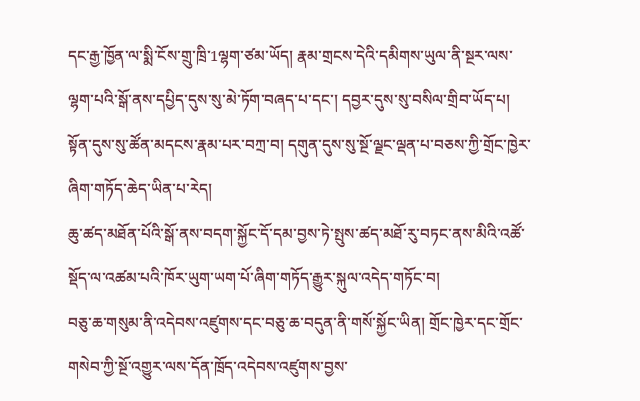དང་རྒྱ་ཁྱོན་ལ་སྨི་ངོས་གྲུ་ཁྲི་1ལྷག་ཙམ་ཡོད། རྣམ་གྲངས་དེའི་དམིགས་ཡུལ་ནི་སྔར་ལས་ལྷག་པའི་སྒོ་ནས་དཔྱིད་དུས་སུ་མེ་ཏོག་བཞད་པ་དང་། དབྱར་དུས་སུ་བསིལ་གྲིབ་ཡོད་པ། སྟོན་དུས་སུ་ཚོན་མདངས་རྣམ་པར་བཀྲ་བ། དགུན་དུས་སུ་སྔོ་ལྗང་ལྡན་པ་བཅས་ཀྱི་གྲོང་ཁྱེར་ཞིག་གཏོད་ཆེད་ཡིན་པ་རེད།
ཆུ་ཚད་མཐོན་པོའི་སྒོ་ནས་བདག་སྐྱོང་དོ་དམ་བྱས་ཏེ་སྤུས་ཚད་མཐོ་རུ་བཏང་ནས་མིའི་འཚོ་སྡོད་ལ་འཚམ་པའི་ཁོར་ཡུག་ཡག་པོ་ཞིག་གཏོད་རྒྱུར་སྐུལ་འདེད་གཏོང་བ།
བཅུ་ཆ་གསུམ་ནི་འདེབས་འཛུགས་དང་བཅུ་ཆ་བདུན་ནི་གསོ་སྐྱོང་ཡིན། གྲོང་ཁྱེར་དང་གྲོང་གསེབ་ཀྱི་སྔོ་འགྱུར་ལས་དོན་ཁྲོད་འདེབས་འཛུགས་བྱས་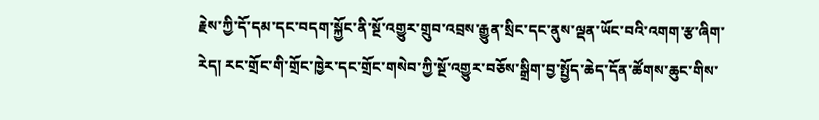རྗེས་ཀྱི་དོ་དམ་དང་བདག་སྐྱོང་ནི་སྔོ་འགྱུར་གྲུབ་འབྲས་རྒྱུན་སྲིང་དང་ནུས་ལྡན་ཡོང་བའི་འགག་རྩ་ཞིག་རེད། རང་གྲོང་གི་གྲོང་ཁྱེར་དང་གྲོང་གསེབ་ཀྱི་སྔོ་འགྱུར་བཅོས་སྒྲིག་བྱ་སྤྱོད་ཆེད་དོན་ཚོགས་ཆུང་གིས་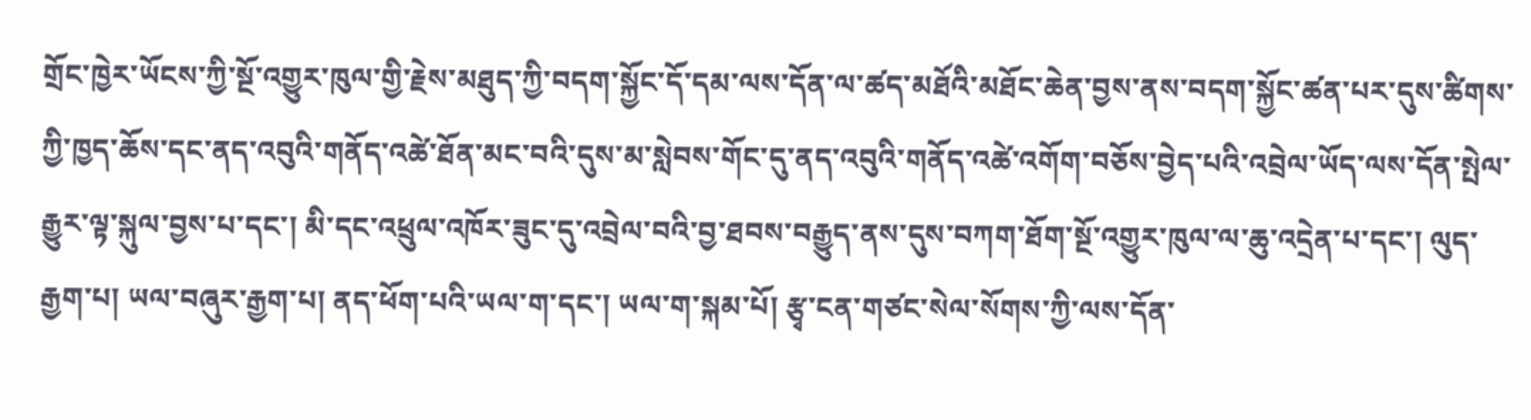གྲོང་ཁྱེར་ཡོངས་ཀྱི་སྔོ་འགྱུར་ཁུལ་གྱི་རྗེས་མཐུད་ཀྱི་བདག་སྐྱོང་དོ་དམ་ལས་དོན་ལ་ཚད་མཐོའི་མཐོང་ཆེན་བྱས་ནས་བདག་སྐྱོང་ཚན་པར་དུས་ཚིགས་ཀྱི་ཁྱད་ཆོས་དང་ནད་འབུའི་གནོད་འཚེ་ཐོན་མང་བའི་དུས་མ་སླེབས་གོང་དུ་ནད་འབུའི་གནོད་འཚེ་འགོག་བཅོས་བྱེད་པའི་འབྲེལ་ཡོད་ལས་དོན་སྤེལ་རྒྱུར་ལྟ་སྐུལ་བྱས་པ་དང་། མི་དང་འཕྲུལ་འཁོར་ཟུང་དུ་འབྲེལ་བའི་བྱ་ཐབས་བརྒྱུད་ནས་དུས་བཀག་ཐོག་སྔོ་འགྱུར་ཁུལ་ལ་ཆུ་འདྲེན་པ་དང་། ལུད་རྒྱག་པ། ཡལ་བཞུར་རྒྱག་པ། ནད་ཕོག་པའི་ཡལ་ག་དང་། ཡལ་ག་སྐམ་པོ། རྩྭ་ངན་གཙང་སེལ་སོགས་ཀྱི་ལས་དོན་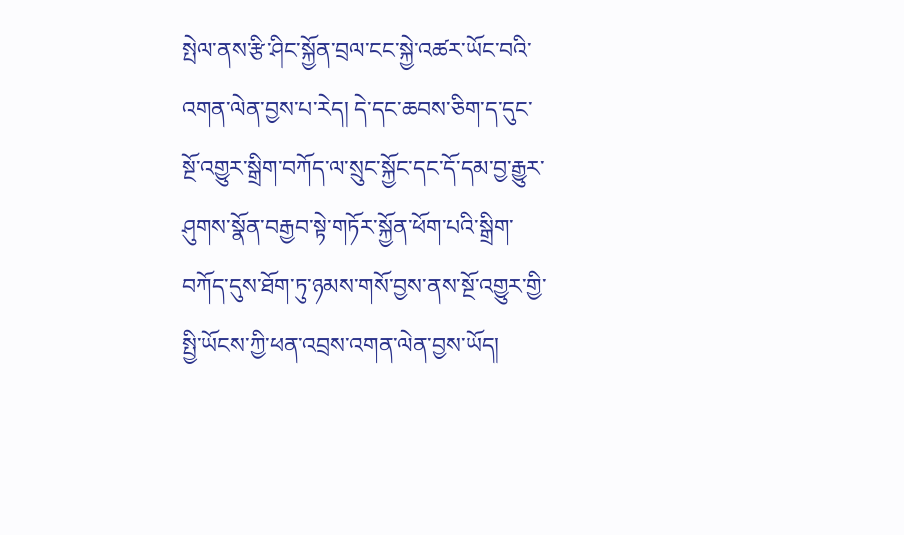སྤེལ་ནས་རྩི་ཤིང་སྐྱོན་བྲལ་ངང་སྐྱེ་འཚར་ཡོང་བའི་འགན་ལེན་བྱས་པ་རེད། དེ་དང་ཆབས་ཅིག་ད་དུང་སྔོ་འགྱུར་སྒྲིག་བཀོད་ལ་སྲུང་སྐྱོང་དང་དོ་དམ་བྱ་རྒྱུར་ཤུགས་སྣོན་བརྒྱབ་སྟེ་གཏོར་སྐྱོན་ཕོག་པའི་སྒྲིག་བཀོད་དུས་ཐོག་ཏུ་ཉམས་གསོ་བྱས་ནས་སྔོ་འགྱུར་གྱི་སྤྱི་ཡོངས་ཀྱི་ཕན་འབྲས་འགན་ལེན་བྱས་ཡོད།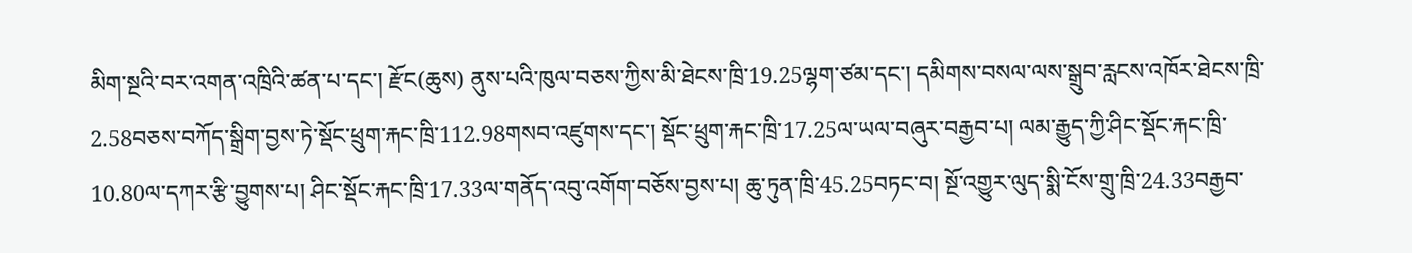མིག་སྔའི་བར་འགན་འཁྲིའི་ཚན་པ་དང་། རྫོང(ཆུས) ནུས་པའི་ཁུལ་བཅས་ཀྱིས་མི་ཐེངས་ཁྲི་19.25ལྷག་ཙམ་དང་། དམིགས་བསལ་ལས་སྒྲུབ་རླངས་འཁོར་ཐེངས་ཁྲི་2.58བཅས་བཀོད་སྒྲིག་བྱས་ཏེ་སྡོང་ཕྲུག་རྐང་ཁྲི་112.98གསབ་འཛུགས་དང་། སྡོང་ཕྲུག་རྐང་ཁྲི་17.25ལ་ཡལ་བཞུར་བརྒྱབ་པ། ལམ་རྒྱུད་ཀྱི་ཤིང་སྡོང་རྐང་ཁྲི་10.80ལ་དཀར་རྩི་བྱུགས་པ། ཤིང་སྡོང་རྐང་ཁྲི་17.33ལ་གནོད་འབུ་འགོག་བཅོས་བྱས་པ། ཆུ་ཏུན་ཁྲི་45.25བཏང་བ། སྔོ་འགྱུར་ལུད་སྨི་ངོས་གྲུ་ཁྲི་24.33བརྒྱབ་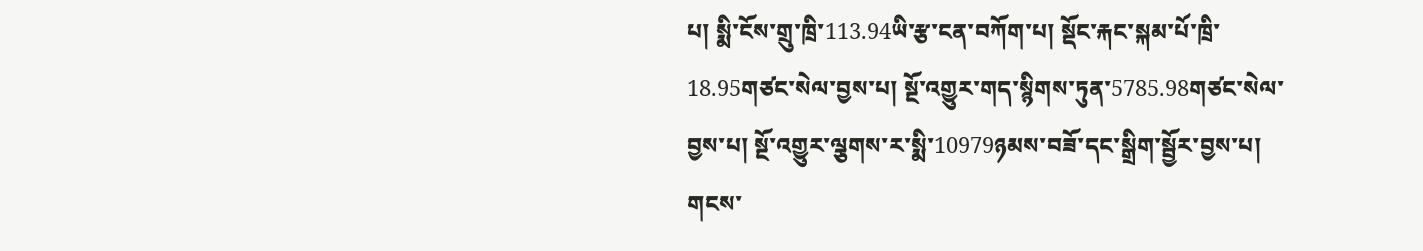པ། སྨི་ངོས་གྲུ་ཁྲི་113.94ཡི་རྩ་ངན་བཀོག་པ། སྡོང་རྐང་སྐམ་པོ་ཁྲི་18.95གཙང་སེལ་བྱས་པ། སྔོ་འགྱུར་གད་སྙིགས་ཏུན་5785.98གཙང་སེལ་བྱས་པ། སྔོ་འགྱུར་ལྕགས་ར་སྨི་10979ཉམས་བཟོ་དང་སྒྲིག་སྦྱོར་བྱས་པ། གངས་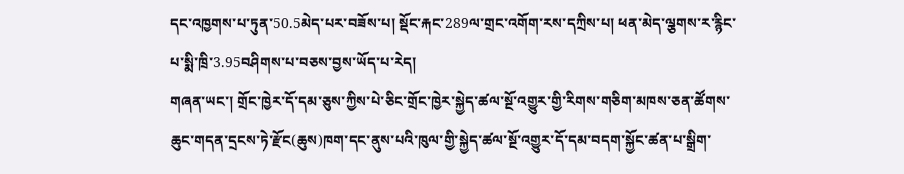དང་འཁྱགས་པ་ཏུན་50.5མེད་པར་བཟོས་པ། སྡོང་རྐང་289ལ་གྲང་འགོག་རས་དཀྲིས་པ། ཕན་མེད་ལྕགས་ར་རྙིང་པ་སྨི་ཁྲི་3.95བཤིགས་པ་བཅས་བྱས་ཡོད་པ་རེད།
གཞན་ཡང་། གྲོང་ཁྱེར་དོ་དམ་ཅུས་ཀྱིས་པེ་ཅིང་གྲོང་ཁྱེར་སྐྱེད་ཚལ་སྔོ་འགྱུར་གྱི་རིགས་གཅིག་མཁས་ཅན་ཚོགས་ཆུང་གདན་དྲངས་ཏེ་རྫོང(ཆུས)ཁག་དང་ནུས་པའི་ཁུལ་གྱི་སྐྱེད་ཚལ་སྔོ་འགྱུར་དོ་དམ་བདག་སྐྱོང་ཚན་པ་སྒྲིག་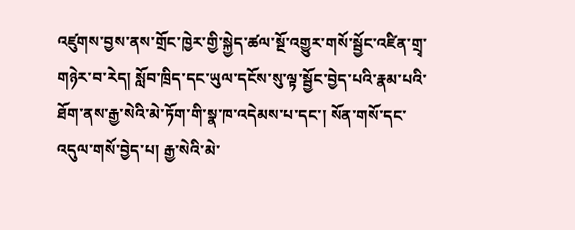འཛུགས་བྱས་ནས་གྲོང་ཁྱེར་གྱི་སྐྱེད་ཚལ་སྔོ་འགྱུར་གསོ་སྦྱོང་འཛིན་གྲྭ་གཉེར་བ་རེད། སློབ་ཁྲིད་དང་ཡུལ་དངོས་སུ་ལྟ་སྦྱོང་བྱེད་པའི་རྣམ་པའི་ཐོག་ནས་རྒྱ་སེའི་མེ་ཏོག་གི་སྣ་ཁ་འདེམས་པ་དང་། སོན་གསོ་དང་འདུལ་གསོ་བྱེད་པ། རྒྱ་སེའི་མེ་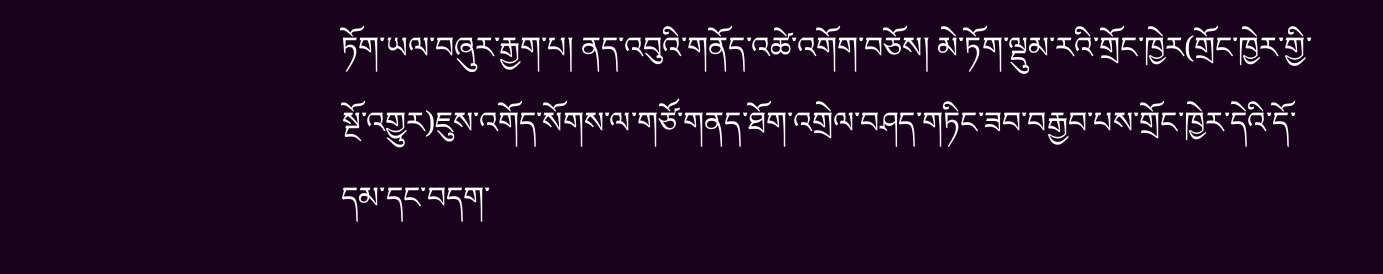ཏོག་ཡལ་བཞུར་རྒྱག་པ། ནད་འབུའི་གནོད་འཚེ་འགོག་བཅོས། མེ་ཏོག་ལྡུམ་རའི་གྲོང་ཁྱེར(གྲོང་ཁྱེར་གྱི་སྔོ་འགྱུར)ཇུས་འགོད་སོགས་ལ་གཙོ་གནད་ཐོག་འགྲེལ་བཤད་གཏིང་ཟབ་བརྒྱབ་པས་གྲོང་ཁྱེར་དེའི་དོ་དམ་དང་བདག་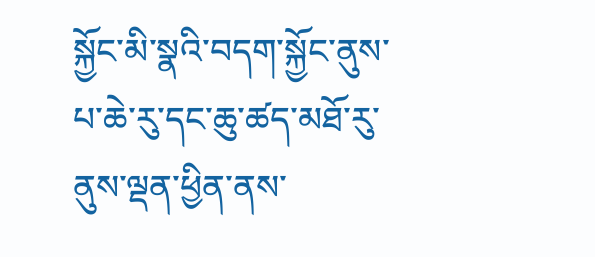སྐྱོང་མི་སྣའི་བདག་སྐྱོང་ནུས་པ་ཆེ་རུ་དང་ཆུ་ཚད་མཐོ་རུ་ནུས་ལྡན་ཕྱིན་ནས་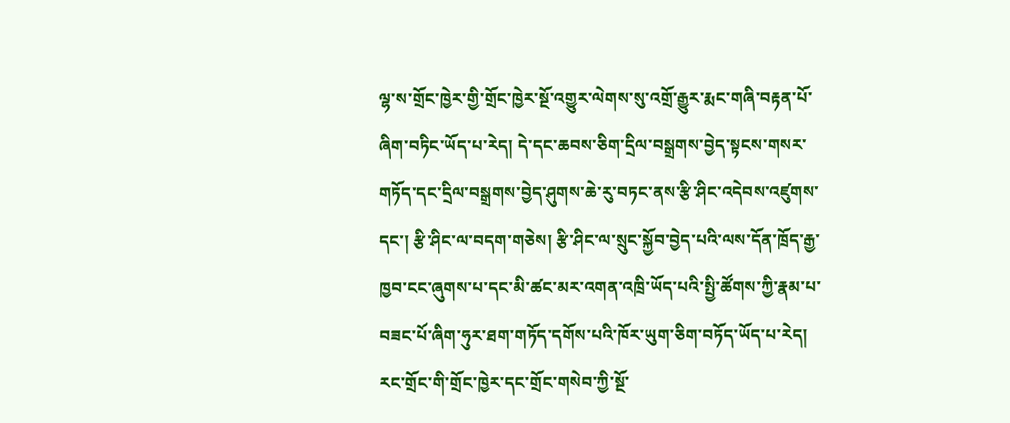ལྷ་ས་གྲོང་ཁྱེར་གྱི་གྲོང་ཁྱེར་སྔོ་འགྱུར་ལེགས་སུ་འགྲོ་རྒྱུར་རྨང་གཞི་བརྟན་པོ་ཞིག་བཏིང་ཡོད་པ་རེད། དེ་དང་ཆབས་ཅིག་དྲིལ་བསྒྲགས་བྱེད་སྟངས་གསར་གཏོད་དང་དྲིལ་བསྒྲགས་བྱེད་ཤུགས་ཆེ་རུ་བཏང་ནས་རྩི་ཤིང་འདེབས་འཛུགས་དང་། རྩི་ཤིང་ལ་བདག་གཅེས། རྩི་ཤིང་ལ་སྲུང་སྐྱོབ་བྱེད་པའི་ལས་དོན་ཁྲོད་རྒྱ་ཁྱབ་ངང་ཞུགས་པ་དང་མི་ཚང་མར་འགན་འཁྲི་ཡོད་པའི་སྤྱི་ཚོགས་ཀྱི་རྣམ་པ་བཟང་པོ་ཞིག་ཧུར་ཐག་གཏོད་དགོས་པའི་ཁོར་ཡུག་ཅིག་བཏོད་ཡོད་པ་རེད།
རང་གྲོང་གི་གྲོང་ཁྱེར་དང་གྲོང་གསེབ་ཀྱི་སྔོ་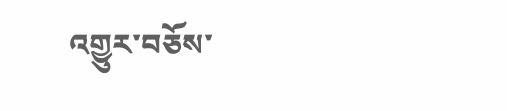འགྱུར་བཅོས་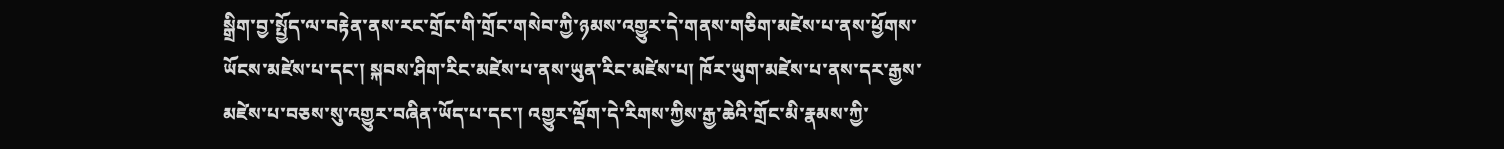སྒྲིག་བྱ་སྤྱོད་ལ་བརྟེན་ནས་རང་གྲོང་གི་གྲོང་གསེབ་ཀྱི་ཉམས་འགྱུར་དེ་གནས་གཅིག་མཛེས་པ་ནས་ཕྱོགས་ཡོངས་མཛེས་པ་དང་། སྐབས་ཤིག་རིང་མཛེས་པ་ནས་ཡུན་རིང་མཛེས་པ། ཁོར་ཡུག་མཛེས་པ་ནས་དར་རྒྱས་མཛེས་པ་བཅས་སུ་འགྱུར་བཞིན་ཡོད་པ་དང་། འགྱུར་ལྡོག་དེ་རིགས་ཀྱིས་རྒྱ་ཆེའི་གྲོང་མི་རྣམས་ཀྱི་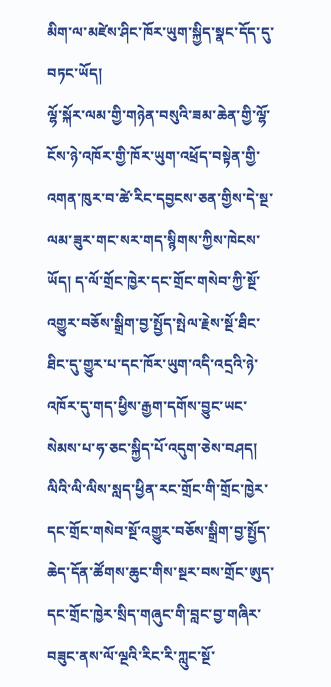མིག་ལ་མཛེས་ཤིང་ཁོར་ཡུག་སྐྱིད་སྣང་དོད་དུ་བཏང་ཡོད།
ལྷོ་སྐོར་ལམ་གྱི་གཉེན་བསུའི་ཟམ་ཆེན་གྱི་ལྷོ་ངོས་ཉེ་འཁོར་གྱི་ཁོར་ཡུག་འཕྲོད་བསྟེན་གྱི་འགན་ཁུར་བ་ཚེ་རིང་དབྱངས་ཅན་གྱིས་དེ་སྔ་ལམ་ཟུར་གང་སར་གད་སྙིགས་ཀྱིས་ཁེངས་ཡོད། ད་ལོ་གྲོང་ཁྱེར་དང་གྲོང་གསེབ་ཀྱི་སྔོ་འགྱུར་བཅོས་སྒྲིག་བྱ་སྤྱོད་སྤེལ་རྗེས་སྔོ་ཐིང་ཐིང་དུ་གྱུར་པ་དང་ཁོར་ཡུག་འདི་འདྲའི་ཉེ་འཁོར་དུ་གད་ཕྱིས་རྒྱག་དགོས་བྱུང་ཡང་སེམས་པ་ཧ་ཅང་སྐྱིད་པོ་འདུག་ཅེས་བཤད།
ལིའི་ལི་ལིས་སླད་ཕྱིན་རང་གྲོང་གི་གྲོང་ཁྱེར་དང་གྲོང་གསེབ་སྔོ་འགྱུར་བཅོས་སྒྲིག་བྱ་སྤྱོད་ཆེད་དོན་ཚོགས་ཆུང་གིས་སྔར་བས་གྲོང་ཨུད་དང་གྲོང་ཁྱེར་སྲིད་གཞུང་གི་བླང་བྱ་གཞིར་བཟུང་ནས་ལོ་ལྔའི་རིང་རི་ཀླུང་སྔོ་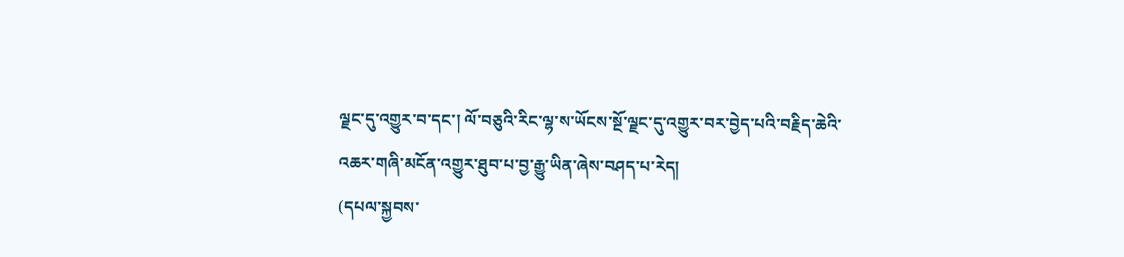ལྗང་དུ་འགྱུར་བ་དང་། ལོ་བཅུའི་རིང་ལྷ་ས་ཡོངས་སྔོ་ལྗང་དུ་འགྱུར་བར་བྱེད་པའི་བརྗིད་ཆེའི་འཆར་གཞི་མངོན་འགྱུར་ཐུབ་པ་བྱ་རྒྱུ་ཡིན་ཞེས་བཤད་པ་རེད།
(དཔལ་སྐྱབས་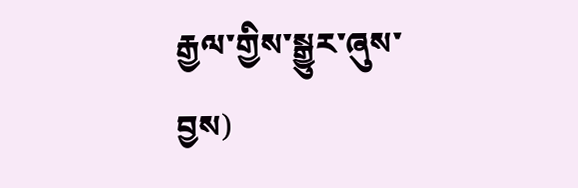རྒྱལ་གྱིས་སྒྱུར་ཞུས་བྱས)